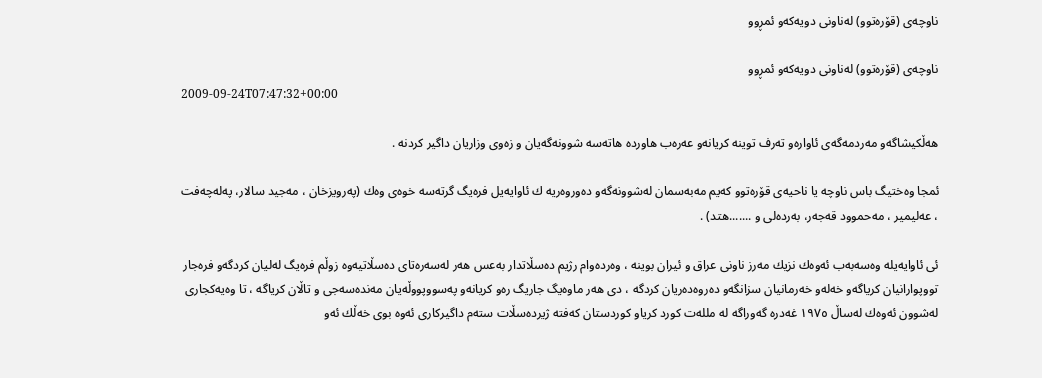ناوچه‌ی (قۆره‌توو) له‌ناونی دويه‌كه‌و ئمڕوو

ناوچه‌ی (قۆره‌توو) له‌ناونی دويه‌كه‌و ئمڕوو
2009-09-24T07:47:32+00:00

هه‌ڵكيشاگه‌و مه‌ردمه‌گه‌ی ئاواره‌و ته‌رف توينه‌ كريانه‌و عه‌ره‌ب هاورده‌ هاته‌سه‌ شوونه‌گه‌يان و زه‌وی وزاريان داگير كردنه‌ .

ئمجا وه‌ختيگ باس ناوچه‌ يا ناحيه‌ی قۆره‌توو كه‌يم مه‌به‌سمان له‌شوونه‌گه‌و ده‌وروه‌ريه‌ ك ئاوايه‌يل فره‌يگ گرته‌سه‌ خوه‌ی وه‌ك (په‌رويزخان ، مه‌جيد سالار، په‌له‌چه‌فت ، عه‌ليمير ، مه‌حموود قه‌جه‌ر، به‌رده‌لی و .......هتد) .

ئی ئاوايه‌يله‌ وه‌سه‌به‌ب ئه‌وه‌ك نزيك مه‌رز ناونی عراق و ئيران بوينه‌ ، وه‌رده‌وام رژيم ده‌سڵاتدار به‌عس هه‌ر له‌سه‌ره‌تای ده‌سڵاتيه‌وه‌ زوڵم فره‌يگ له‌ليان كردگه‌و فره‌جار تووپوارانيان كرياگه‌و خه‌له‌و خه‌رمانيان سزانگه‌و ده‌روه‌ده‌ريان كردگه‌ ، دی هه‌ر ماوه‌يگ جاريگ ره‌و كريانه‌و په‌سووپووڵه‌يان مه‌نده‌سه‌جی و تاڵان كرياگه‌ ، تا وه‌يه‌كجاری له‌شوون ئه‌وه‌ك له‌ساڵ ١٩٧٥ غه‌دره‌ گه‌وراگه‌ له‌ ملله‌ت كورد كرياو كوردستان كه‌فته‌ ژيرده‌سڵات سته‌م داگيركاری ئه‌وه‌ بوی خه‌ڵك ئه‌و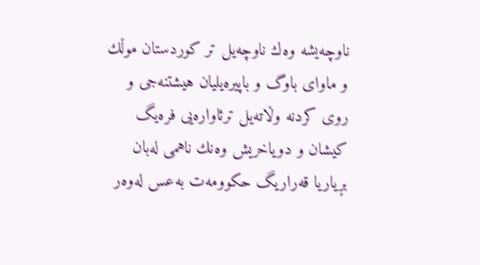ناوچه‌يشه‌ وه‌ك ناوچه‌يل تر كوردستان موڵك و ماوای باوگ و باپيره‌يليان هيشتنه‌جی و روی كردنه‌ وڵاته‌يل ترئاواره‌يی فره‌يگ كيشان و دوياخريش وه‌نك ناهمی له‌بان بڕياريا قه‌راريگ حكوومه‌ت به‌عس له‌وه‌ر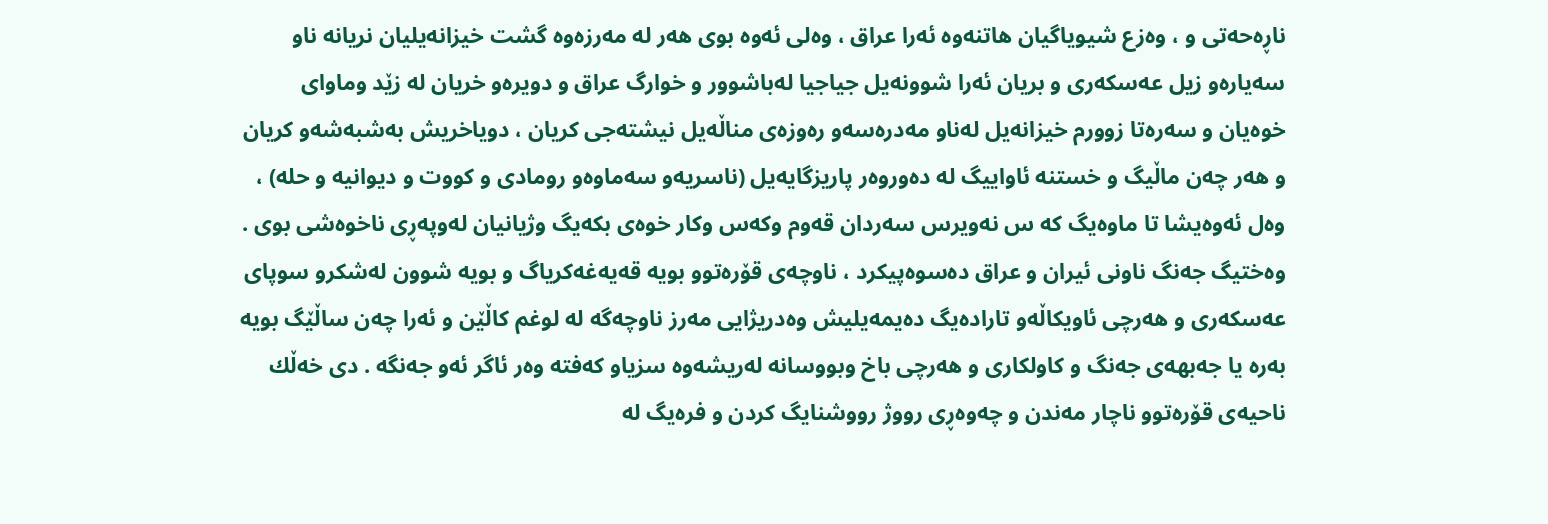ناڕه‌حه‌تی و ، وه‌زع شيوياگيان هاتنه‌وه‌ ئه‌را عراق ، وه‌لی ئه‌وه‌ بوی هه‌ر له‌ مه‌رزه‌وه‌ گشت خيزانه‌يليان نريانه‌ ناو سه‌ياره‌و زيل عه‌سكه‌ری و بريان ئه‌را ‌شوونه‌يل جياجيا له‌باشوور و خوارگ عراق و دويره‌و خريان له‌ زێد وماوای خوه‌يان و سه‌ره‌تا زوورم خيزانه‌يل له‌ناو مه‌دره‌سه‌و ره‌وزه‌ی مناڵه‌يل نيشته‌جی كريان ، دوياخريش به‌شبه‌شه‌و كريان و هه‌ر چه‌ن ماڵيگ و خستنه‌ ئاواييگ له‌ ده‌وروه‌ر پاريزگايه‌يل (ناسريه‌و سه‌ماوه‌و رومادی و كووت و ديوانيه‌ و حله‌) ، وه‌ل ئه‌وه‌يشا تا ماوه‌يگ كه‌ س نه‌ويرس سه‌ردان قه‌وم وكه‌س وكار خوه‌ی بكه‌يگ وژيانيان له‌وپه‌ڕی ناخوه‌شی بوی . وه‌ختيگ جه‌نگ ناونی ئيران و عراق ده‌سوه‌پيكرد ، ناوچه‌ی قۆره‌توو بويه‌ قه‌يه‌غه‌كرياگ و بويه‌ شوون له‌شكرو سوپای عه‌سكه‌ری و هه‌رچی ئاويكاڵه‌و تاراده‌يگ ده‌يمه‌يليش وه‌دريژايی مه‌رز ناوچه‌گه‌ له‌ لوغم كاڵێن و ئه‌را چه‌ن ساڵێگ بويه‌ به‌ره‌ يا جه‌بهه‌ی جه‌نگ و كاولكاری و هه‌رچی باخ وبووسانه‌ له‌ريشه‌وه‌ سزياو كه‌فته‌ وه‌ر ئاگر ئه‌و جه‌نگه‌ . دی خه‌ڵك ناحيه‌ی قۆره‌توو ناچار مه‌ندن و چه‌وه‌ڕی رووژ رووشنايگ كردن و فره‌يگ له‌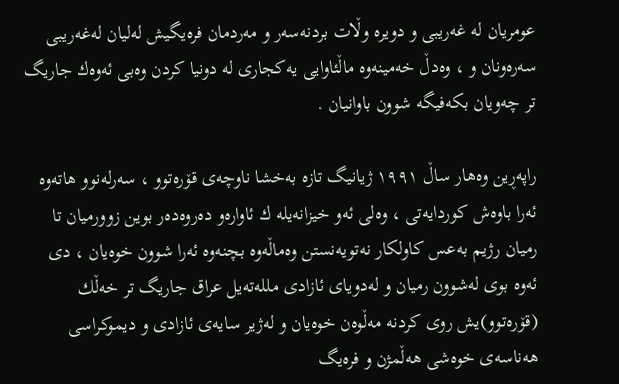عومريان له‌ غه‌ريبی و دويره‌ وڵات بردنه‌سه‌ر و مه‌ردمان فره‌يگيش له‌ليان له‌غه‌ريبی سه‌ره‌ونان و ، وه‌دڵ خه‌مينه‌وه‌ ماڵئاوايی يه‌كجاری له‌ دونيا كردن وه‌بی ئه‌وه‌ك جاريگ تر چه‌ويان بكه‌فيگه‌ شوون باوانيان .

راپه‌ڕين وه‌هار ساڵ ١٩٩١ ژيانيگ تازه‌ به‌خشا ناوچه‌ی قۆره‌توو ، سه‌ر‌له‌نوو هاته‌وه‌ ئه‌را باوه‌ش كوردايه‌تی ، وه‌لی ئه‌و خيزانه‌يله‌ ك ئاواره‌و ده‌روه‌ده‌ر بوين زوورميان تا رميان رژيم به‌عس كاولكار نه‌تويه‌نستن وه‌ماڵه‌وه‌ بچنه‌وه‌ ئه‌را شوون خوه‌يان ، دی ئه‌وه‌ بوی له‌شوون رميان و له‌دويای ئازادی ملله‌ته‌يل عراق جاريگ تر خه‌ڵك (قۆره‌توو)يش روی كردنه‌ مه‌ڵوه‌ن خوه‌يان و له‌ژير سايه‌ی ئازادی و ديموكراسی هه‌ناسه‌ی خوه‌شی هه‌ڵمژن و فره‌يگ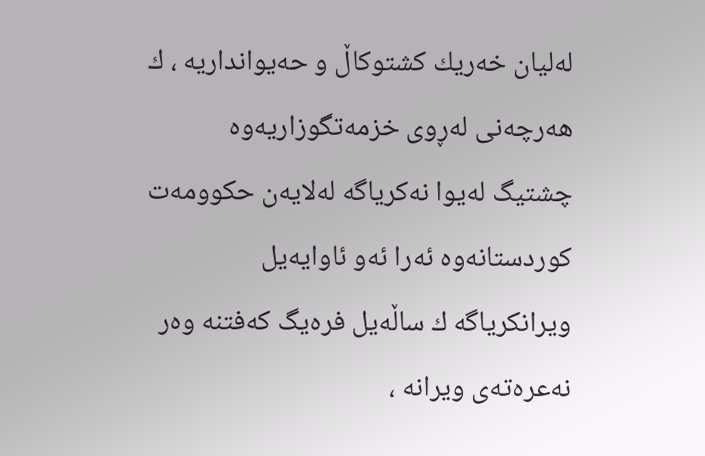له‌ليان خه‌ريك كشتوكاڵ و حه‌يوانداريه‌ ، ك هه‌رچه‌نی له‌ڕوی خزمه‌تگوزاريه‌وه‌ چشتيگ له‌يوا نه‌كرياگه‌ له‌لايه‌ن حكوومه‌ت كوردستانه‌وه‌ ئه‌را ئه‌و ئاوايه‌يل ويرانكرياگه‌ ك ساڵه‌يل فره‌يگ كه‌فتنه‌ وه‌ر نه‌عره‌ته‌ی ويرانه‌ ،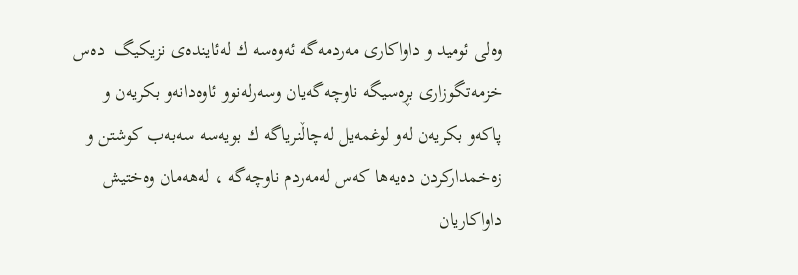وه‌لی ئوميد و داواكاری مه‌ردمه‌گه‌ ئه‌وه‌سه‌ ك له‌ئاينده‌ی نزيكيگ  ده‌س خزمه‌تگوزاری بڕه‌سيگه‌ ناوچه‌گه‌يان وسه‌رله‌نوو ئاوه‌دانه‌و بكريه‌ن و پاكه‌و بكريه‌ن له‌و لوغمه‌يل له‌چاڵنرياگه‌ ك بويه‌سه‌ سه‌به‌ب كوشتن و زه‌خمداركردن ده‌يه‌ها كه‌س له‌مه‌ردم ناوچه‌گه‌ ، له‌هه‌مان وه‌ختيش داواكاريان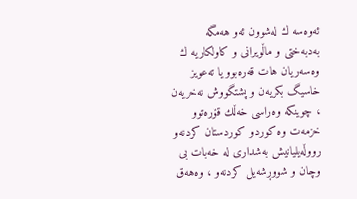ئه‌وه‌سه‌ ك له‌شوون ئه‌و هه‌مگه‌ به‌دبه‌ختی و ماڵويرانی و كاولكاريه ك وه‌سه‌ريان هات قه‌ره‌بوو يا ته‌عويز خاسيگ بكريه‌ن و پشتگووش نه‌خريه‌ن ، چوينكه‌ وه‌راسی خه‌ڵك قۆره‌توو خزمه‌ت وه‌ كوردو كوردستان كردنه‌و رووڵه‌يليانيش به‌شداری له‌ خه‌بات بی وچان و شووڕشه‌يل كردنه‌و ، وه‌هه‌ق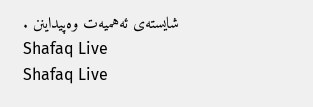شايسته‌ی ئه‌هميه‌ت وه‌پيداينن .
Shafaq Live
Shafaq Live